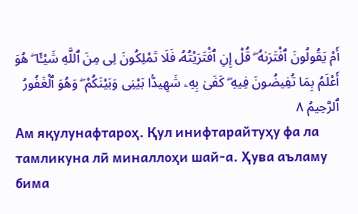أَمْ يَقُولُونَ ٱفْتَرَىٰهُ ۖ قُلْ إِنِ ٱفْتَرَيْتُهُۥ فَلَا تَمْلِكُونَ لِى مِنَ ٱللَّهِ شَيْـًٔا ۖ هُوَ أَعْلَمُ بِمَا تُفِيضُونَ فِيهِ ۖ كَفَىٰ بِهِۦ شَهِيدًۢا بَيْنِى وَبَيْنَكُمْ ۖ وَهُوَ ٱلْغَفُورُ ٱلرَّحِيمُ ٨
Ам яқулунафтароҳ. Қул инифтарайтуҳу фа ла тамликуна лӣ миналлоҳи шай-а. Ҳува аъламу бима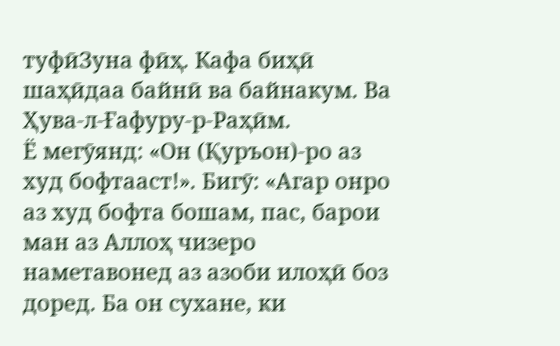туфӣЗуна фӣҳ. Кафа биҳӣ шаҳӣдаа байнӣ ва байнакум. Ва Ҳува-л-Ғафуру-р-Раҳӣм.
Ё мегӯянд: «Он (Қуръон)-ро аз худ бофтааст!». Бигӯ: «Агар онро аз худ бофта бошам, пас, барои ман аз Аллоҳ чизеро наметавонед аз азоби илоҳӣ боз доред. Ба он сухане, ки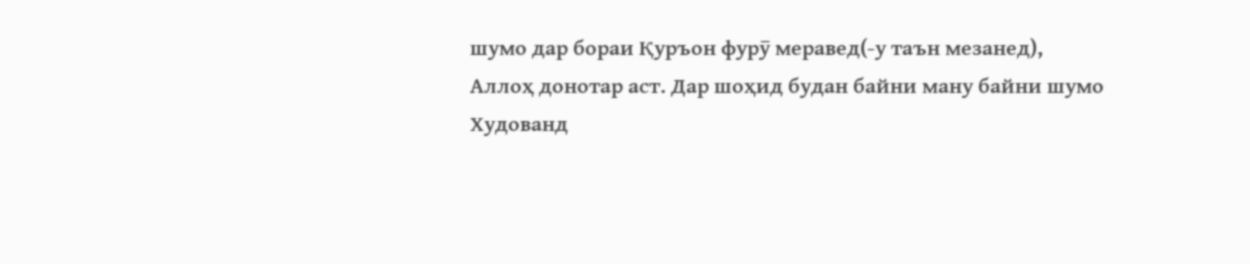шумо дар бораи Қуръон фурӯ меравед(-у таън мезанед), Аллоҳ донотар аст. Дар шоҳид будан байни ману байни шумо Худованд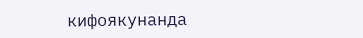кифоякунанда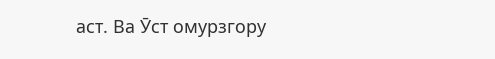аст. Ва Ӯст омурзгору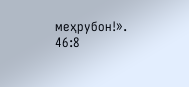меҳрубон!».
46:8